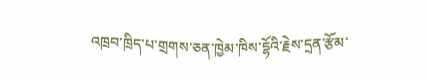འཁྲབ་ཁྲིད་པ་གྲགས་ཅན་ཁྱེམ་ཁིས་དྷོའི་རྗེས་དྲན་རྩོམ་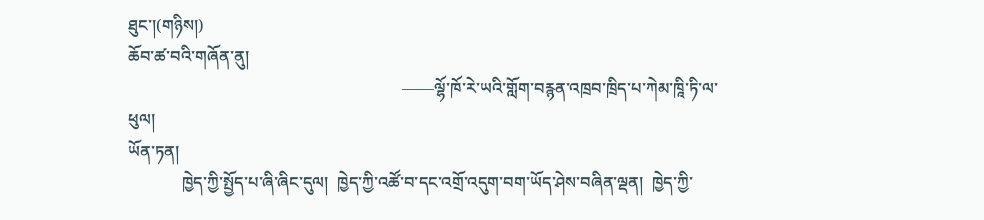ཐུང་།(གཉིས།)
ཆོབ་ཚ་བའི་གཞོན་ནུ།
                                                                  ——ལྷོ་ཁོ་རེ་ཡའི་གློག་བརྙན་འཁྲབ་ཁྲིད་པ་ཀེམ་ཁཱི་ཏི་ལ་ཕུལ།
ཡོན་ཏན།
             ཁྱེད་ཀྱི་སྤྱོད་པ་ཞི་ཞིང་དུལ།  ཁྱེད་ཀྱི་འཚོ་བ་དང་འགྲོ་འདུག་བག་ཡོད་ཤེས་བཞིན་ལྡན།  ཁྱེད་ཀྱི་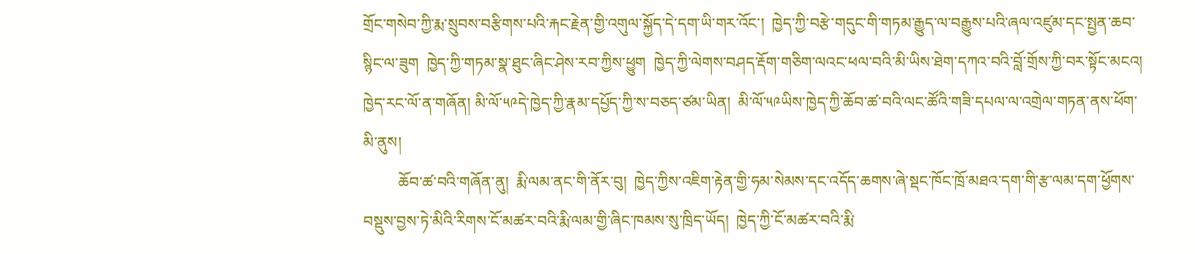གྲོང་གསེབ་ཀྱི་རྨ་སྲུབས་བརྩིགས་པའི་རྐང་རྗེན་གྱི་འགུལ་སྐྱོད་དེ་དག་ཡི་གར་འོང་།  ཁྱེད་ཀྱི་བརྩེ་གདུང་གི་གཏམ་རྒྱུད་ལ་བརྒྱུས་པའི་ཞལ་འཛུམ་དང་སྤྱན་ཆབ་སྙིང་ལ་ཟུག  ཁྱེད་ཀྱི་གཏམ་སྣ་ཐུང་ཞིང་ཤེས་རབ་ཀྱིས་ཕྱུག  ཁྱེད་ཀྱི་ལེགས་བཤད་རྡོག་གཅིག་ལའང་ཕལ་བའི་མི་ཡིས་ཐེག་དཀའ་བའི་བློ་གྲོས་ཀྱི་བར་སྟོང་མངའ།   ཁྱེད་རང་ལོ་ན་གཞོན། མི་ལོ་༥༩དེ་ཁྱེད་ཀྱི་རྣམ་དཔྱོད་ཀྱི་ས་བཅད་ཙམ་ཡིན།  མི་ལོ་༥༩ཡིས་ཁྱེད་ཀྱི་ཆོབ་ཚ་བའི་ལང་ཚོའི་གཟི་དཔལ་ལ་འགྲེལ་གཏན་ནས་ཕོག་མི་ནུས།
         ཆོབ་ཚ་བའི་གཞོན་ནུ།  རྨི་ལམ་ནང་གི་ནོར་བུ།  ཁྱེད་ཀྱིས་འཇིག་རྟེན་གྱི་ཧམ་སེམས་དང་འདོད་ཆགས་ཞེ་སྡང་ཁོང་ཁྲོ་མཐའ་དག་གི་རྩ་ལམ་དག་ཕྱོགས་བསྡུས་བྱས་ཏེ་མིའི་རིགས་ངོ་མཚར་བའི་རྨི་ལམ་གྱི་ཞིང་ཁམས་སུ་ཁྲིད་ཡོད།  ཁྱེད་ཀྱི་ངོ་མཚར་བའི་རྨི་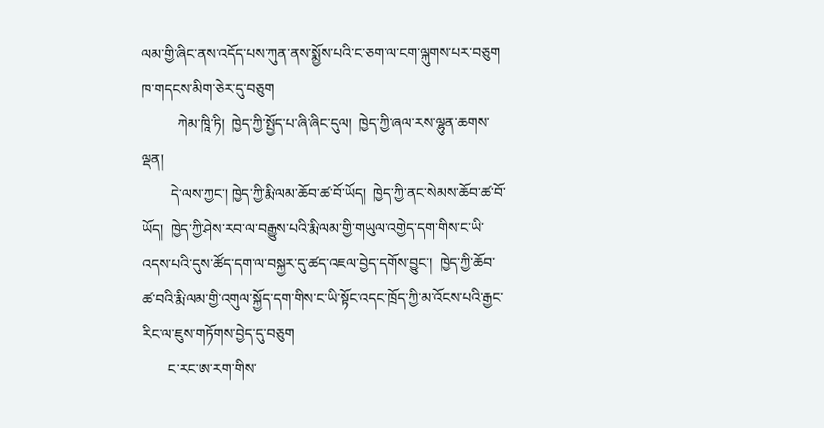ལམ་གྱི་ཞིང་ནས་འདོད་པས་ཀུན་ནས་སྨྱོས་པའི་ང་ཅག་ལ་ངག་ལྐུགས་པར་བཅུག  ཁ་གདངས་མིག་ཅེར་དུ་བཅུག
          ཀེམ་ཁཱི་ཏི།  ཁྱེད་ཀྱི་སྤྱོད་པ་ཞི་ཞིང་དུལ།  ཁྱེད་ཀྱི་ཞལ་རས་ལྷུན་ཆགས་ལྡན།
        དེ་ལས་ཀྱང་། ཁྱེད་ཀྱི་རྨི་ལམ་ཆོབ་ཚ་བོ་ཡོད།  ཁྱེད་ཀྱི་ནང་སེམས་ཆོབ་ཚ་བོ་ཡོད།  ཁྱེད་ཀྱི་ཤེས་རབ་ལ་བརྒྱུས་པའི་རྨི་ལམ་གྱི་གཡུལ་འགྱེད་དག་གིས་ང་ཡི་འདས་པའི་དུས་ཚོད་དག་ལ་བསྐྱར་དུ་ཚད་འཇལ་བྱེད་དགོས་བྱུང་།  ཁྱེད་ཀྱི་ཆོབ་ཚ་བའི་རྨི་ལམ་གྱི་འགུལ་སྐྱོད་དག་གིས་ང་ཡི་སྟོང་འདང་ཁྲོད་ཀྱི་མ་འོངས་པའི་རྒྱང་རིང་ལ་ཇུས་གཏོགས་བྱེད་དུ་བཅུག
       ང་རང་ཨ་རག་གིས་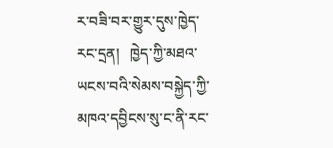ར་བཟི་བར་གྱུར་དུས་ཁྱེད་རང་དྲན།   ཁྱེད་ཀྱི་མཐའ་ཡངས་བའི་སེམས་བསྐྱེད་ཀྱི་མཁའ་དབྱིངས་སུ་ང་ནི་རང་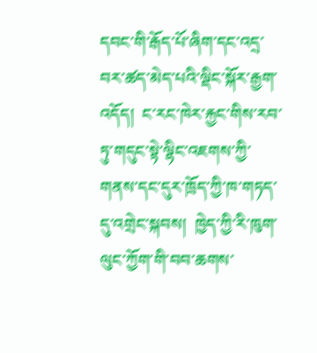དབང་གི་རྒོད་པོ་ཞིག་དང་འདྲ་བར་ཚད་མེད་པའི་ལྡིང་སྐོར་རྒྱག་འདོད།  ང་རང་ཁེར་རྐྱང་གིས་རབ་ཏུ་གདུང་སྟེ་ལྷིང་འཇགས་ཀྱི་གནས་དང་དུར་ཁྲོད་ཀྱི་ཁ་གཏད་དུ་འགྲེང་སྐབས།  ཁྱེད་ཀྱི་རི་ཁུག་ལུང་ཀྱོག་གི་བབ་ཆགས་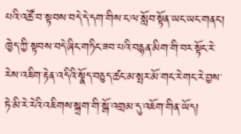པའི་འཚོ་བ་སྟབས་བདེ་དེ་དག་གིས་ང་ལ་སློབ་སྟོན་ཡང་ཡང་གནང་།  ཁྱེད་ཀྱི་སྟབས་བདེ་ཞིང་གཏིང་ཟབ་པའི་བརྙན་མིག་གི་བར་སྟོང་རེ་རེས་འཇིག་རྟེན་འདིའི་སྣོད་བཅུད་ཚང་མ་སྤར་མོ་གང་རེ་གང་རེ་བྱས་ཏེ་མི་རེ་རེའི་འཇིགས་སྐྲག་གི་སྒོ་འགྲམ་དུ་འཇོག་གིན་ཡོད།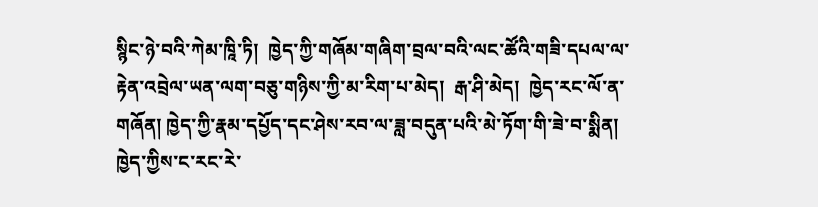སྙིང་ཉེ་བའི་ཀེམ་ཁཱི་ཏི།  ཁྱེད་ཀྱི་གཞོམ་གཞིག་བྲལ་བའི་ལང་ཚོའི་གཟི་དཔལ་ལ་རྟེན་འབྲེལ་ཡན་ལག་བཅུ་གཉིས་ཀྱི་མ་རིག་པ་མེད།  རྒ་ཤི་མེད།  ཁྱེད་རང་ལོ་ན་གཞོན། ཁྱེད་ཀྱི་རྣམ་དཔྱོད་དང་ཤེས་རབ་ལ་ཟླ་བདུན་པའི་མེ་ཏོག་གི་ཟེ་བ་སྨིན།  ཁྱེད་ཀྱིས་ང་རང་རེ་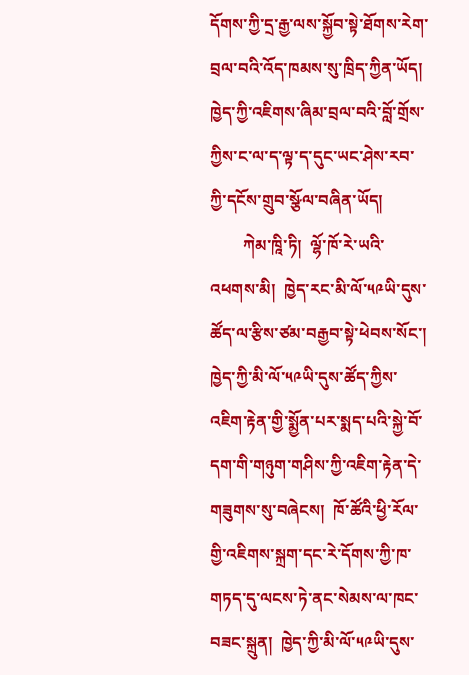དོགས་ཀྱི་དྲ་རྒྱ་ལས་སྐྱོབ་སྟེ་ཐོགས་རེག་བྲལ་བའི་འོད་ཁམས་སུ་ཁྲིད་ཀྱིན་ཡོད།  ཁྱེད་ཀྱི་འཇིགས་ཞིམ་བྲལ་བའི་བློ་གྲོས་ཀྱིས་ང་ལ་ད་ལྟ་ད་དུང་ཡང་ཤེས་རབ་ཀྱི་དངོས་གྲུབ་སྩོལ་བཞིན་ཡོད།
        ཀེམ་ཁཱི་ཏི།  ལྷོ་ཁོ་རེ་ཡའི་འཕགས་མི།  ཁྱེད་རང་མི་ལོ་༥༩ཡི་དུས་ཚོད་ལ་རྩིས་ཙམ་བརྒྱབ་སྟེ་ཕེབས་སོང་།  ཁྱེད་ཀྱི་མི་ལོ་༥༩ཡི་དུས་ཚོད་ཀྱིས་འཇིག་རྟེན་གྱི་སྨྱོན་པར་སྨད་པའི་སྐྱེ་བོ་དག་གི་གཉུག་གཤིས་ཀྱི་འཇིག་རྟེན་དེ་གཟུགས་སུ་བཞེངས།  ཁོ་ཚོའི་ཕྱི་རོལ་གྱི་འཇིགས་སྐྲག་དང་རེ་དོགས་ཀྱི་ཁ་གཏད་དུ་ལངས་ཏེ་ནང་སེམས་ལ་ཁང་བཟང་སྐྲུན།  ཁྱེད་ཀྱི་མི་ལོ་༥༩ཡི་དུས་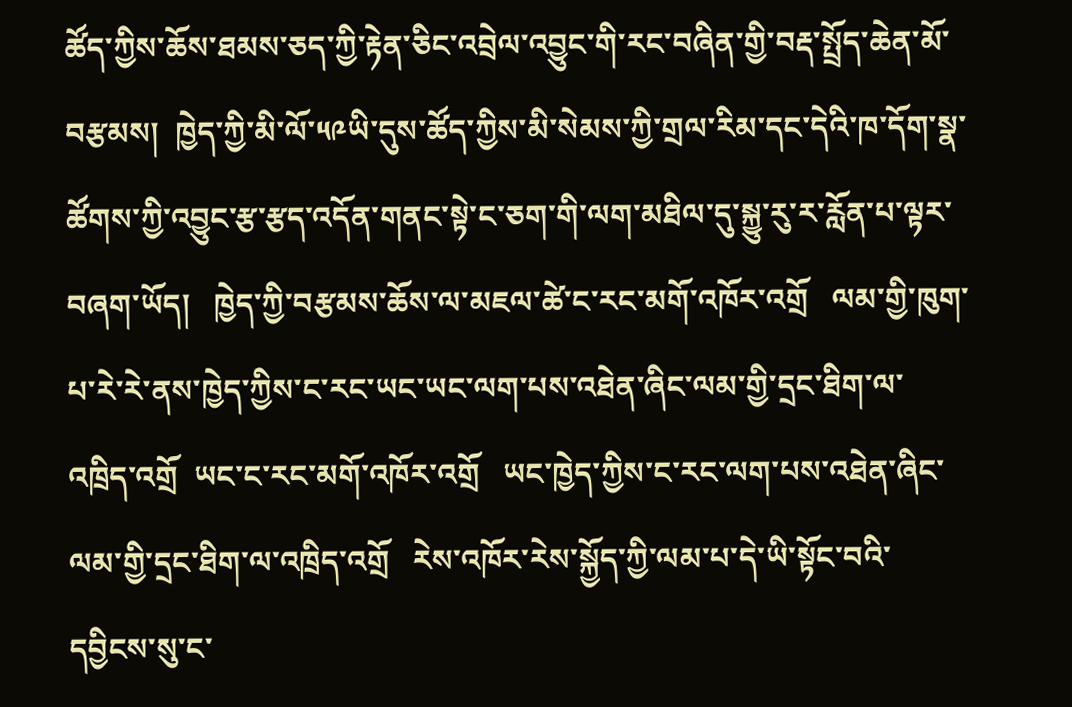ཚོད་ཀྱིས་ཆོས་ཐམས་ཅད་ཀྱི་རྟེན་ཅིང་འབྲེལ་འབྱུང་གི་རང་བཞིན་གྱི་བརྡ་སྤྲོད་ཆེན་མོ་བརྩམས།  ཁྱེད་ཀྱི་མི་ལོ་༥༩ཡི་དུས་ཚོད་ཀྱིས་མི་སེམས་ཀྱི་གྲལ་རིམ་དང་དེའི་ཁ་དོག་སྣ་ཚོགས་ཀྱི་འབྱུང་རྩ་རྩད་འདོན་གནང་སྟེ་ང་ཅག་གི་ལག་མཐིལ་དུ་སྐྱུ་རུ་ར་རློན་པ་ལྟར་བཞག་ཡོད།   ཁྱེད་ཀྱི་བརྩམས་ཆོས་ལ་མཇལ་ཚེ་ང་རང་མགོ་འཁོར་འགྲོ   ལམ་གྱི་ཁུག་པ་རེ་རེ་ནས་ཁྱེད་ཀྱིས་ང་རང་ཡང་ཡང་ལག་པས་འཐེན་ཞིང་ལམ་གྱི་དྲང་ཐིག་ལ་འཁྲིད་འགྲོ  ཡང་ང་རང་མགོ་འཁོར་འགྲོ   ཡང་ཁྱེད་ཀྱིས་ང་རང་ལག་པས་འཐེན་ཞིང་ལམ་གྱི་དྲང་ཐིག་ལ་འཁྲིད་འགྲོ   རེས་འཁོར་རེས་སྐྱོད་ཀྱི་ལམ་པ་དེ་ཡི་སྟོང་བའི་དབྱིངས་སུ་ང་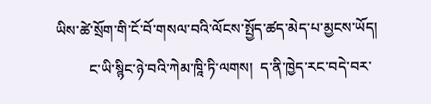ཡིས་ཚེ་སྲོག་གི་ངོ་བོ་གསལ་བའི་ལོངས་སྤྱོད་ཚད་མེད་པ་མྱངས་ཡོད།
         ང་ཡི་སྙིང་ཉེ་བའི་ཀེམ་ཁཱི་ཏི་ལགས།  ད་ནི་ཁྱེད་རང་བདེ་བར་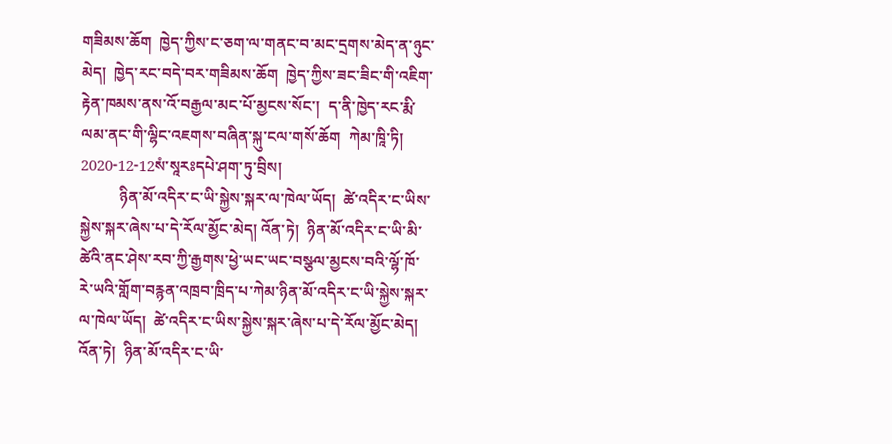གཟིམས་ཆོག  ཁྱེད་ཀྱིས་ང་ཅག་ལ་གནང་བ་མང་དྲགས་མེད་ན་ཉུང་མེད།  ཁྱེད་རང་བདེ་བར་གཟིམས་ཆོག  ཁྱེད་ཀྱིས་ཟང་ཟིང་གི་འཇིག་རྟེན་ཁམས་ནས་འོ་བརྒྱལ་མང་པོ་མྱངས་སོང་།  ད་ནི་ཁྱེད་རང་རྨི་ལམ་ནང་གི་ལྷིང་འཇགས་བཞིན་སྐུ་ངལ་གསོ་ཆོག  ཀེམ་ཁཱི་ཏི།
2020-12-12སཾ་སཱརཿདཔེ་ཤག་ཏུ་བྲིས།
          ཉིན་མོ་འདིར་ང་ཡི་སྐྱེས་སྐར་ལ་ཁེལ་ཡོད།  ཚེ་འདིར་ང་ཡིས་སྐྱེས་སྐར་ཞེས་པ་དེ་རོལ་མྱོང་མེད། འོན་ཏེ།  ཉིན་མོ་འདིར་ང་ཡི་མི་ཚེའི་ནང་ཤེས་རབ་ཀྱི་རྒྱགས་ཕྱེ་ཡང་ཡང་བསྩལ་མྱངས་བའི་ལྷོ་ཁོ་རེ་ཡའི་གློག་བརྙན་འཁྲབ་ཁྲིད་པ་ཀེམ་ཉིན་མོ་འདིར་ང་ཡི་སྐྱེས་སྐར་ལ་ཁེལ་ཡོད།  ཚེ་འདིར་ང་ཡིས་སྐྱེས་སྐར་ཞེས་པ་དེ་རོལ་མྱོང་མེད། འོན་ཏེ།  ཉིན་མོ་འདིར་ང་ཡི་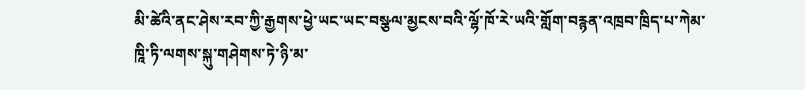མི་ཚེའི་ནང་ཤེས་རབ་ཀྱི་རྒྱགས་ཕྱེ་ཡང་ཡང་བསྩལ་མྱངས་བའི་ལྷོ་ཁོ་རེ་ཡའི་གློག་བརྙན་འཁྲབ་ཁྲིད་པ་ཀེམ་ཁཱི་ཏི་ལགས་སྐུ་གཤེགས་ཏེ་ཉི་མ་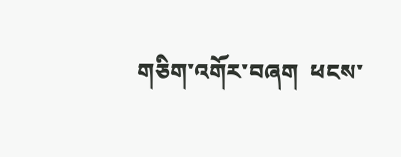གཅིག་འགོར་བཞག  ཕངས་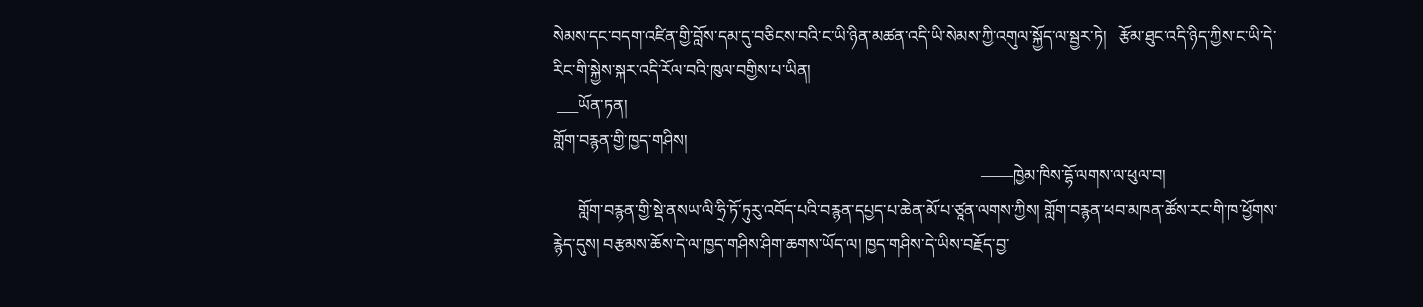སེམས་དང་བདག་འཛིན་གྱི་བློས་དམ་དུ་བཅིངས་བའི་ང་ཡི་ཉིན་མཚན་འདི་ཡི་སེམས་ཀྱི་འགུལ་སྐྱོད་ལ་སྦྱར་ཏེ།   རྩོམ་ཐུང་འདི་ཉིད་ཀྱིས་ང་ཡི་དེ་རིང་གི་སྐྱེས་སྐར་འདི་རོལ་བའི་ཁུལ་བགྱིས་པ་ཡིན།
 ___ཡོན་ཏན།
གློག་བརྙན་གྱི་ཁྱད་གཤིས།
                                                                                                       ——ཁྱེམ་ཁིས་དྷོ་ལགས་ལ་ཕུལ་བ།
      གློག་བརྙན་གྱི་སྡེ་ནསཡ་ལི་ཧྲི་ཏོ་ཏུརུ་འབོད་པའི་བརྙན་དཔྱད་པ་ཆེན་མོ་པ་ཙཱན་ལགས་ཀྱིས། གློག་བརྙན་ཕབ་མཁན་ཚོས་རང་གི་ཁ་ཕྱོགས་རྙེད་དུས། བརྩམས་ཆོས་དེ་ལ་ཁྱད་གཤིས་ཤིག་ཆགས་ཡོད་ལ། ཁྱད་གཤིས་དེ་ཡིས་བརྗོད་བྱ་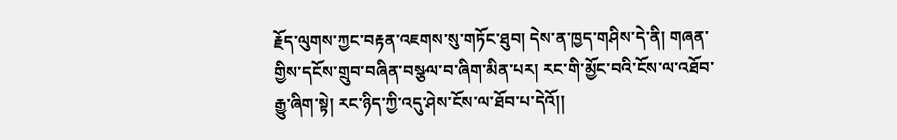རྗོད་ལུགས་ཀྱང་བརྟན་འཇགས་སུ་གཏོང་ཐུབ། དེས་ན་ཁྱད་གཤིས་དེ་ནི། གཞན་གྱིས་དངོས་གྲུབ་བཞིན་བསྩལ་བ་ཞིག་མིན་པར། རང་གི་མྱོང་བའི་ངོས་ལ་འཐོབ་རྒྱུ་ཞིག་སྟེ། རང་ཉིད་ཀྱི་འདུ་ཤེས་ངོས་ལ་ཐོབ་པ་དེའོ།།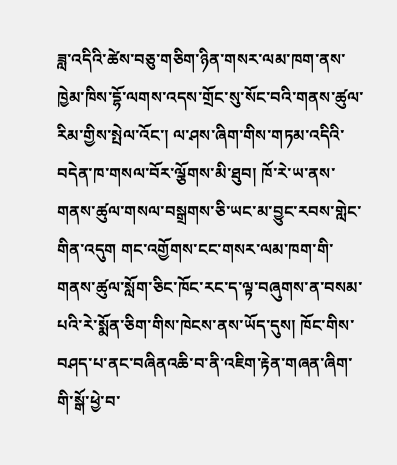ཟླ་འདིའི་ཚེས་བཅུ་གཅིག་ཉིན་གསར་ལམ་ཁག་ནས་ཁྱེམ་ཁིས་དྷོ་ལགས་འདས་གྲོང་སུ་སོང་བའི་གནས་ཚུལ་རིམ་གྱིས་སྤེལ་འོང་། ལ་ཤས་ཞིག་གིས་གཏམ་འདིའི་བདེན་ཁ་གསལ་བོར་ལྕོགས་མི་ཐུབ། ཁོ་རེ་ཡ་ནས་གནས་ཚུལ་གསལ་བསྒྲགས་ཅི་ཡང་མ་བྱུང་རབས་གླེང་གིན་འདུག གང་འགྱོགས་ངང་གསར་ལམ་ཁག་གི་གནས་ཚུལ་སློག་ཅིང་ཁོང་རང་ད་ལྟ་བཞུགས་ན་བསམ་པའི་རེ་སྨོན་ཅིག་གིས་ཁེངས་ནས་ཡོད་དུས། ཁོང་གིས་བཤད་པ་ནང་བཞིནའཆི་བ་ནི་འཇིག་རྟེན་གཞན་ཞིག་གི་སྒོ་ཕྱེ་བ་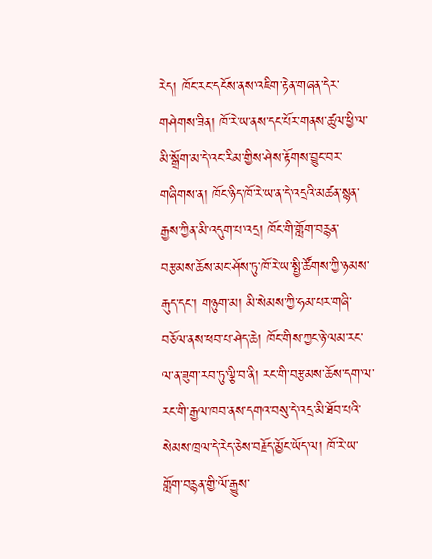རེད། ཁོང་རང་དངོས་ནས་འཇིག་རྟེན་གཞན་དེར་གཤེགས་ཟིན། ཁོ་རེ་ཡ་ནས་དང་པོར་གནས་ཚུལ་ཕྱི་ལ་མི་སྒྲོག་མ་དེ་འང་རིམ་གྱིས་ཤེས་རྟོགས་བྱུང་བར་གཞིགས་ན། ཁོང་ཉིད་ཁོ་རེ་ཡ་ན་དེ་འདྲའི་མཚན་སྙན་རྒྱས་ཀྱིན་མི་འདུག་པ་འདྲ། ཁོང་གི་གློག་བརྙན་བརྩམས་ཆོས་མང་ཤོས་ཏུ་ཁོ་རེ་ཡ་སྤྱི་ཚོགས་ཀྱི་ཉམས་རྒུད་དང་། གཉུག་མ། མི་སེམས་ཀྱི་ཧམ་པར་གཞི་བཅོལ་ནས་ཕབ་པ་ཤེད་ཆེ། ཁོང་གིས་ཀྱང་ཉེ་ལམ་རང་ལ་ན་ཟུག་རབ་ཏུ་ལྕི་བ་ནི། རང་གི་བརྩམས་ཆོས་དག་ལ་རང་གི་རྒྱལ་ཁབ་ནས་དགའ་བསུ་དེ་འདྲ་མི་ཐོབ་པའི་སེམས་ཁྲལ་དེ་རེད་ཅེས་བརྗོད་མྱོང་ཡོད་ལ། ཁོ་རེ་ཡ་གློག་བརྙན་གྱི་ལོ་རྒྱུས་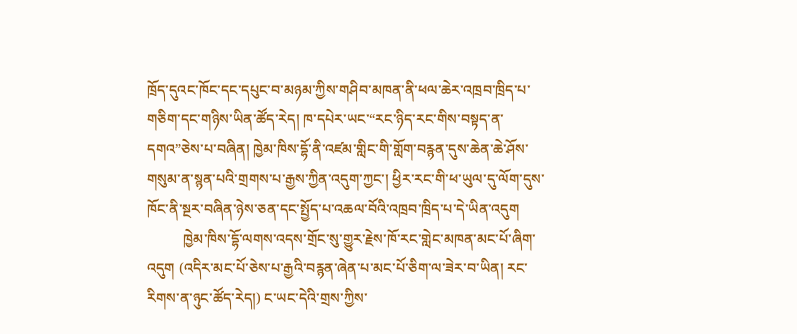ཁྲོད་དུའང་ཁོང་དང་དཔུང་བ་མཉམ་ཀྱིས་གཤིབ་མཁན་ནི་ཕལ་ཆེར་འཁྲབ་ཁྲིད་པ་གཅིག་དང་གཉིས་ཡིན་ཚོད་རེད། ཁ་དཔེར་ཡང་“རང་ཉིད་རང་གིས་བསྟད་ན་དགའ”ཅེས་པ་བཞིན། ཁྱེམ་ཁིས་དྷོ་ནི་འཛམ་གླིང་གི་གློག་བརྙན་དུས་ཆེན་ཆེ་ཤོས་གསུམ་ན་སྙན་པའི་གྲགས་པ་རྒྱས་ཀྱིན་འདུག་ཀྱང་། ཕྱིར་རང་གི་ཕ་ཡུལ་དུ་ལོག་དུས་ཁོང་ནི་སྔར་བཞིན་ཉེས་ཅན་དང་སྤྱོད་པ་འཆལ་བོའི་འཁྲབ་ཁྲིད་པ་དེ་ཡིན་འདུག
          ཁྱེམ་ཁིས་དྷོ་ལགས་འདས་གྲོང་སུ་གྱུར་རྗེས་ཁོ་རང་གླེང་མཁན་མང་པོ་ཞིག་འདུག (འདིར་མང་པོ་ཅེས་པ་རྒྱའི་བརྙན་ཞེན་པ་མང་པོ་ཅིག་ལ་ཟེར་བ་ཡིན། རང་རིགས་ན་ཉུང་ཚོད་རེད།) ང་ཡང་དེའི་གྲས་ཀྱིས་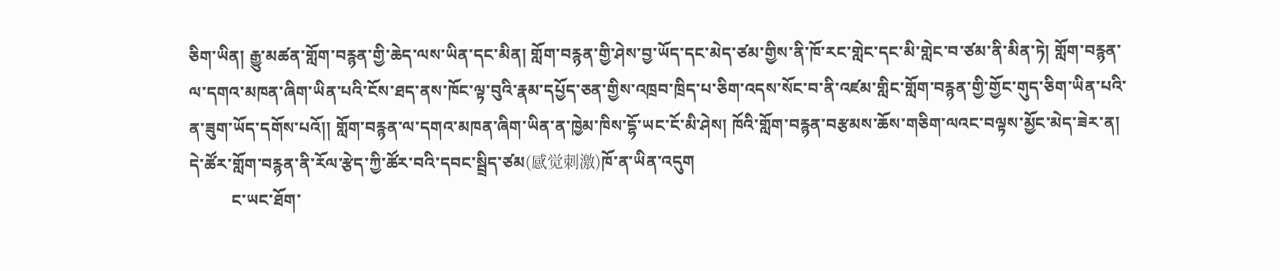ཅིག་ཡིན། རྒྱུ་མཚན་གློག་བརྙན་གྱི་ཆེད་ལས་ཡིན་དང་མིན། གློག་བརྙན་གྱི་ཤེས་བྱ་ཡོད་དང་མེད་ཙམ་གྱིས་ནི་ཁོ་རང་གླེང་དང་མི་གླེང་བ་ཙམ་ནི་མིན་ཏེ། གློག་བརྙན་ལ་དགའ་མཁན་ཞིག་ཡིན་པའི་ངོས་ཐད་ནས་ཁོང་ལྟ་བུའི་རྣམ་དཔྱོད་ཅན་གྱིས་འཁྲབ་ཁྲིད་པ་ཅིག་འདས་སོང་བ་ནི་འཛམ་གླིང་གློག་བརྙན་གྱི་གྱོང་གུད་ཅིག་ཡིན་པའི་ན་ཟུག་ཡོད་དགོས་པའོ།། གློག་བརྙན་ལ་དགའ་མཁན་ཞིག་ཡིན་ན་ཁྱེམ་ཁིས་དྷོ་ཡང་ངོ་མི་ཤེས། ཁོའི་གློག་བརྙན་བརྩམས་ཆོས་གཅིག་ལའང་བལྟས་མྱོང་མེད་ཟེར་ན། དེ་ཚོར་གློག་བརྙན་ནི་རོལ་རྩེད་ཀྱི་ཚོར་བའི་དབང་སྦྲིད་ཙམ(感觉刺激)ཁོ་ན་ཡིན་འདུག
          ང་ཡང་ཐོག་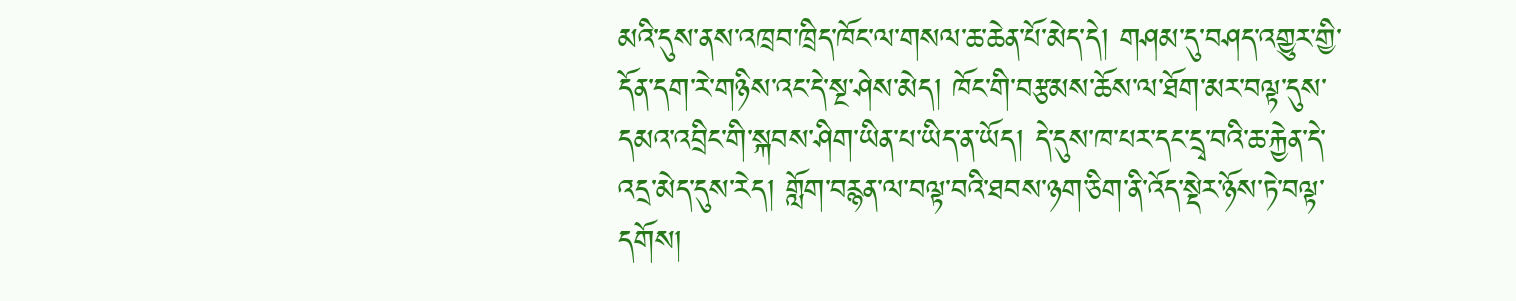མའི་དུས་ནས་འཁྲབ་ཁྲིད་ཁོང་ལ་གསལ་ཆ་ཆེན་པོ་མེད་དེ། གཤམ་དུ་བཤད་འགྱུར་གྱི་དོན་དག་རེ་གཉིས་འང་དེ་སྔ་ཤེས་མེད། ཁོང་གི་བརྩམས་ཆོས་ལ་ཐོག་མར་བལྟ་དུས་དམའ་འབྲིང་གི་སྐབས་ཤིག་ཡིན་པ་ཡིད་ན་ཡོད། དེ་དུས་ཁ་པར་དང་དྲྭ་བའི་ཆ་རྐྱེན་དེ་འདྲ་མེད་དུས་རེད། གློག་བརྙན་ལ་བལྟ་བའི་ཐབས་ཉག་ཅིག་ནི་འོད་སྡེར་ཉོས་ཏེ་བལྟ་དགོས།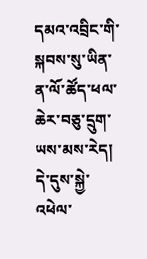དམའ་འབྲིང་གི་སྐབས་སུ་ཡིན་ན་ལོ་ཚོད་ཕལ་ཆེར་བཅུ་དྲུག་ཡས་མས་རེད། དེ་དུས་སྐྱེ་འཕེལ་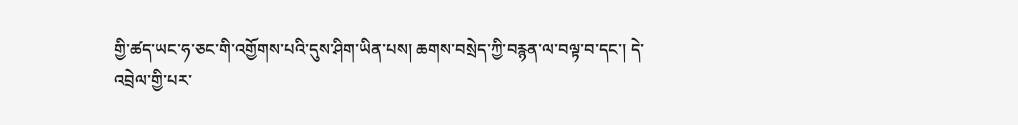གྱི་ཚད་ཡང་ཧ་ཅང་གི་འགྱོགས་པའི་དུས་ཤིག་ཡིན་པས། ཆགས་བསྲེད་ཀྱི་བརྙན་ལ་བལྟ་བ་དང་། དེ་འབྲེལ་གྱི་པར་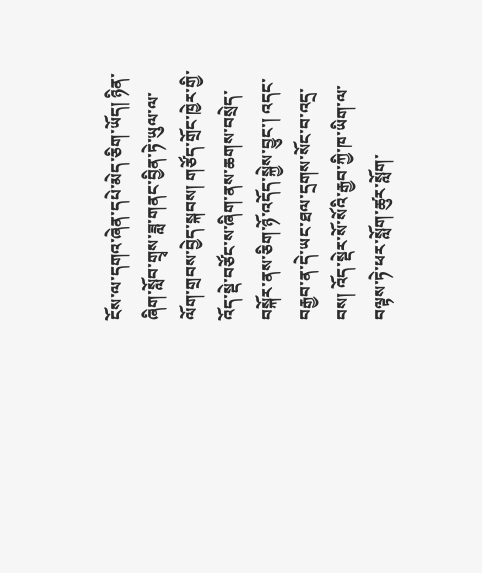ངོས་ལ་དགའ་ཞེན་དཔེ་མེད་ཅིག་ཡོད། ཉིན་ཞིག་སློབ་གྲྭས་ཟླ་གནང་བྱིན་ཏེ་ཡུལ་ལ་ལོག་གྲབས་བྱེད་སྐབས། གཙོད་གྲོང་ཁྱེར་གྱི་འོད་སྡེ་བཙོང་ས་ཞིག་ནས་ཆགས་བསྲེད་བསྐོར་ནས་ཅིག་ཉོ་འདོད་སྐྱེས་བྱུང་། འདང་བརྒྱབ་ན་དེ་ཡང་ཐལ་དྲགས་སོང་བ་འདྲ་བས། འོད་སྡེར་སོ་སོའི་རྒྱབ་ཀྱི་ཁ་ཡིག་ལ་བལྟས་ཏེ་ཕར་སློག་ཚུར་སློག་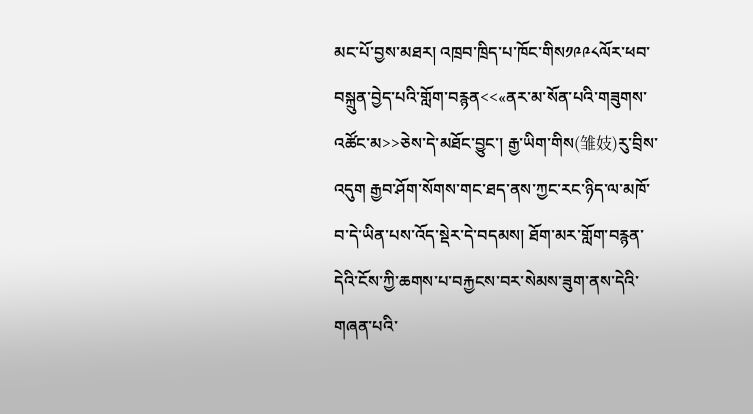མང་པོ་བྱས་མཐར། འཁྲབ་ཁྲིད་པ་ཁོང་གིས༡༩༩༨ལོར་ཕབ་བསྐྲུན་བྱེད་པའི་གློག་བརྙན<<«ནར་མ་སོན་པའི་གཟུགས་འཚོང་མ>>ཅེས་དེ་མཐོང་བྱུང་། རྒྱ་ཡིག་གིས(雏妓)རུ་བྲིས་འདུག རྒྱབ་ཤོག་སོགས་གང་ཐད་ནས་ཀྱང་རང་ཉིད་ལ་མཁོ་བ་དེ་ཡིན་པས་འོད་སྡེར་དེ་བདམས། ཐོག་མར་གློག་བརྙན་དེའི་ངོས་ཀྱི་ཆགས་པ་བརྐྱངས་བར་སེམས་ཟུག་ནས་དེའི་གཞན་པའི་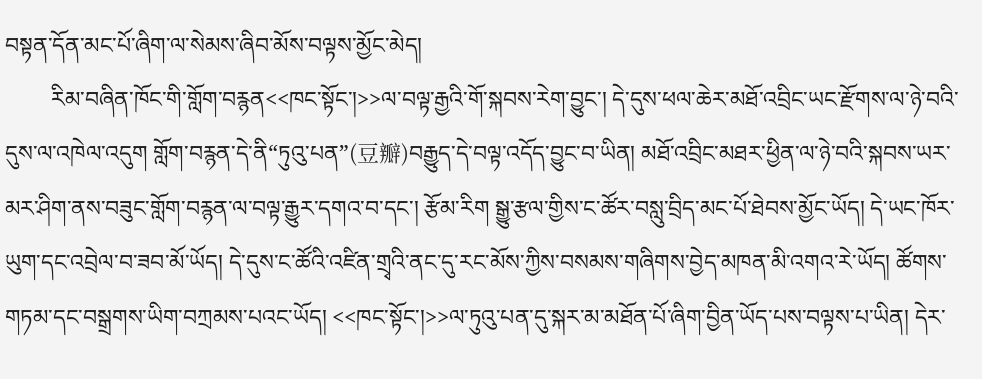བསྟན་དོན་མང་པོ་ཞིག་ལ་སེམས་ཞིབ་མོས་བལྟས་མྱོང་མེད།
        རིམ་བཞིན་ཁོང་གི་གློག་བརྙན<<ཁང་སྟོང་།>>ལ་བལྟ་རྒྱའི་གོ་སྐབས་རེག་བྱུང་། དེ་དུས་ཕལ་ཆེར་མཐོ་འབྲིང་ཡང་རྫོགས་ལ་ཉེ་བའི་དུས་ལ་འཁེལ་འདུག གློག་བརྙན་དེ་ནི“ཏུའུ་པན”(豆瓣)བརྒྱུད་དེ་བལྟ་འདོད་བྱུང་བ་ཡིན། མཐོ་འབྲིང་མཐར་ཕྱིན་ལ་ཉེ་བའི་སྐབས་ཡར་མར་ཤིག་ནས་བཟུང་གློག་བརྙན་ལ་བལྟ་རྒྱུར་དགའ་བ་དང་། རྩོམ་རིག སྒྱུ་རྩལ་གྱིས་ང་ཚོར་བསླུ་བྲིད་མང་པོ་ཐེབས་མྱོང་ཡོད། དེ་ཡང་ཁོར་ཡུག་དང་འབྲེལ་བ་ཟབ་མོ་ཡོད། དེ་དུས་ང་ཚོའི་འཛིན་གྲྭའི་ནང་དུ་རང་མོས་ཀྱིས་བསམས་གཞིགས་བྱེད་མཁན་མི་འགའ་རེ་ཡོད། ཚོགས་གཏམ་དང་བསྒྲགས་ཡིག་བཀྲམས་པའང་ཡོད། <<ཁང་སྟོང་།>>ལ་ཏུའུ་པན་དུ་སྐར་མ་མཐོན་པོ་ཞིག་བྱིན་ཡོད་པས་བལྟས་པ་ཡིན། དེར་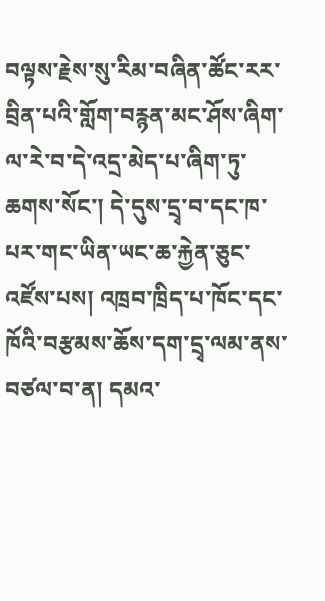བལྟས་རྗེས་སུ་རིམ་བཞིན་ཚོང་རར་བྲིན་པའི་གློག་བརྙན་མང་ཤོས་ཞིག་ལ་རེ་བ་དེ་འདྲ་མེད་པ་ཞིག་ཏུ་ཆགས་སོང་། དེ་དུས་དྲྭ་བ་དང་ཁ་པར་གང་ཡིན་ཡང་ཆ་རྐྱེན་ཅུང་འཛོས་པས། འཁྲབ་ཁྲིད་པ་ཁོང་དང་ཁོའི་བརྩམས་ཆོས་དག་དྲྭ་ལམ་ནས་བཙལ་བ་ན། དམའ་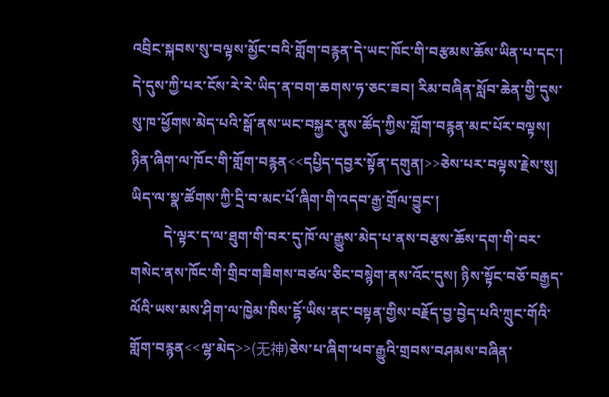འབྲིང་སྐབས་སུ་བལྟས་མྱོང་བའི་གློག་བརྙན་དེ་ཡང་ཁོང་གི་བརྩམས་ཆོས་ཡིན་པ་དང་། དེ་དུས་ཀྱི་པར་ངོས་རེ་རེ་ཡིད་ན་བག་ཆགས་ཧ་ཅང་ཟབ། རིམ་བཞིན་སློབ་ཆེན་གྱི་དུས་སུ་ཁ་ཕྱོགས་མེད་པའི་སྒོ་ནས་ཡང་བསྐྱར་ནུས་ཚོད་ཀྱིས་གློག་བརྙན་མང་པོར་བལྟས། ཉིན་ཞིག་ལ་ཁོང་གི་གློག་བརྙན<<དཔྱིད་དབྱར་སྟོན་དགུན།>>ཅེས་པར་བལྟས་རྗེས་སུ། ཡིད་ལ་སྣ་ཚོགས་ཀྱི་དྲི་བ་མང་པོ་ཞིག་གི་འདབ་རྒྱ་གྲོལ་བྱུང་།
         དེ་ལྟར་ད་ལ་ཐུག་གི་བར་དུ་ཁོ་ལ་རྒྱུས་མེད་པ་ནས་བརྩས་ཆོས་དག་གི་བར་གསེང་ནས་ཁོང་གི་གྲིབ་གཟིགས་བཙལ་ཅིང་བསྙེག་ནས་འོང་དུས། ཉིས་སྟོང་བཅོ་བརྒྱད་ལོའི་ཡས་མས་ཤིག་ལ་ཁྱེམ་ཁིས་དྷོ་ཡིས་ནང་བསྟན་གྱིས་བརྗོད་བྱ་བྱེད་པའི་ཀྲུང་གོའི་གློག་བརྙན<<ལྷ་མེད>>(无神)ཅེས་པ་ཞིག་ཕབ་རྒྱུའི་གྲབས་བཤམས་བཞིན་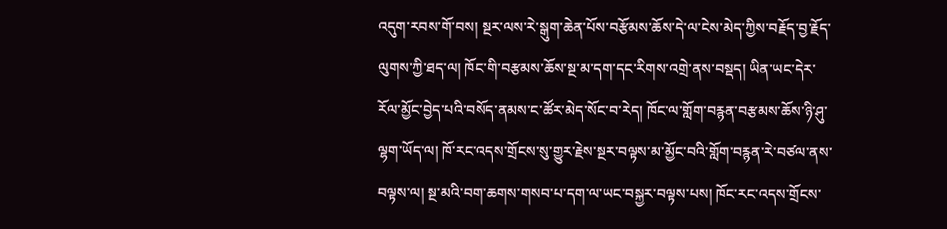འདུག་རབས་གོ་བས། སྔར་ལས་རེ་སྒུག་ཆེན་པོས་བརྩོམས་ཆོས་དེ་ལ་ངེས་མེད་ཀྱིས་བརྗོད་བྱ་རྗོད་ལུགས་ཀྱི་ཐད་ལ། ཁོང་གི་བརྩམས་ཆོས་སྔ་མ་དག་དང་རིགས་འགྲེ་ནས་བསྡད། ཡིན་ཡང་དེར་རོལ་མྱོང་བྱེད་པའི་བསོད་ནམས་ང་ཚོར་མེད་སོང་བ་རེད། ཁོང་ལ་གློག་བརྙན་བརྩམས་ཆོས་ཉི་ཤུ་ལྷག་ཡོད་ལ། ཁོ་རང་འདས་གྲོངས་སུ་གྱུར་རྗེས་སྔར་བལྟས་མ་མྱོང་བའི་གློག་བརྙན་རེ་བཙལ་ནས་བལྟས་ལ། སྔ་མའི་བག་ཆགས་གསབ་པ་དག་ལ་ཡང་བསྐྱར་བལྟས་པས། ཁོང་རང་འདས་གྲོངས་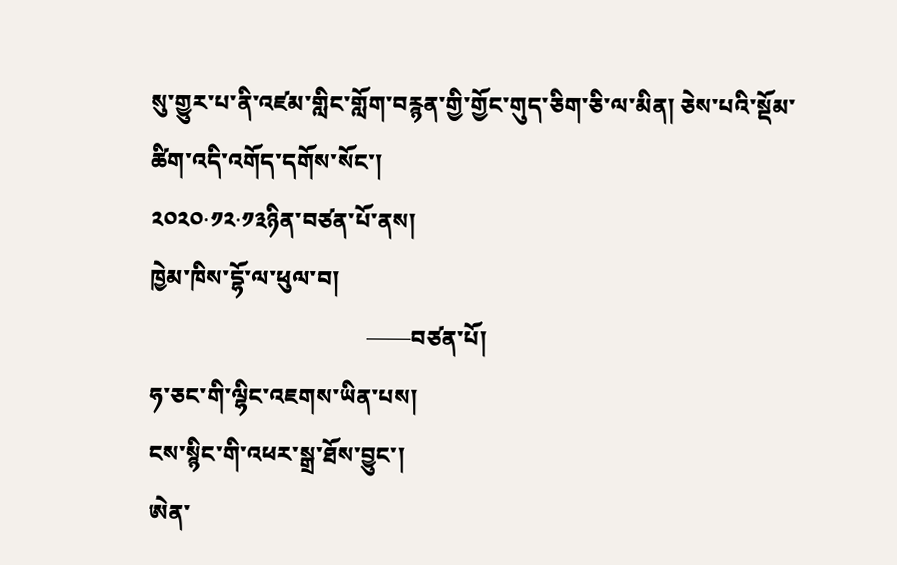སུ་གྱུར་པ་ནི་འཛམ་གླིང་གློག་བརྙན་གྱི་གྱོང་གུད་ཅིག་ཅི་ལ་མིན། ཅེས་པའི་སྡོམ་ཚིག་འདི་འགོད་དགོས་སོང་།
༢༠༢༠·༡༢·༡༣ཉིན་བཙན་པོ་ནས།
ཁྱེམ་ཁིས་དྷོ་ལ་ཕུལ་བ།
                                      ——བཙན་པོ།
ཧ་ཅང་གི་ལྷིང་འཇགས་ཡིན་པས།
ངས་སྙིང་གི་འཕར་སྒྲ་ཐོས་བྱུང་།
ཨེན་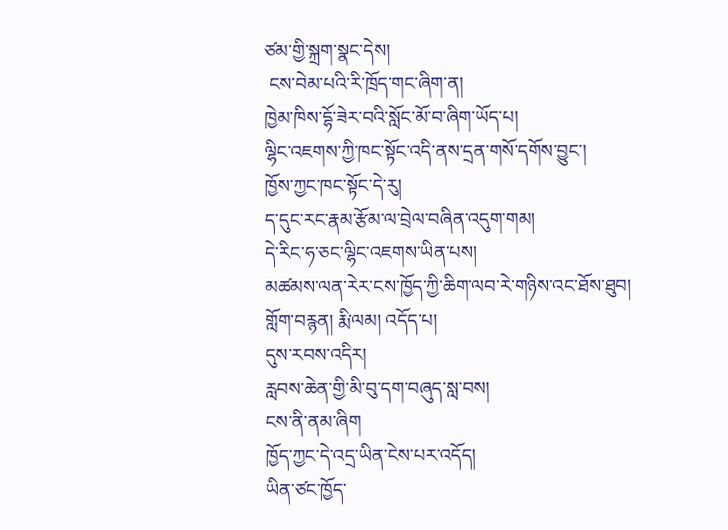ཙམ་གྱི་སྐྲག་སྣང་དེས།
 ངས་བེམ་པའི་རི་ཁྲོད་གང་ཞིག་ན།
ཁྱེམ་ཁིས་དྷོ་ཟེར་བའི་སློང་མོ་བ་ཞིག་ཡོད་པ།
ལྷིང་འཇགས་ཀྱི་ཁང་སྟོང་འདི་ནས་དྲན་གསོ་དགོས་བྱུང་།
ཁྱོས་ཀྱང་ཁང་སྟོང་དེ་རུ།
ད་དུང་རང་རྣམ་རྩོམ་ལ་བྲེལ་བཞིན་འདུག་གམ།
དེ་རིང་ཧ་ཅང་ལྷིང་འཇགས་ཡིན་པས།
མཚམས་ལན་རེར་ངས་ཁྱོད་ཀྱི་ཆིག་ལབ་རེ་གཉིས་འང་ཐོས་ཐུབ།
གློག་བརྙན། རྨི་ལམ། འདོད་པ།
དུས་རབས་འདིར།
རླབས་ཆེན་གྱི་མི་བུ་དག་བཞུད་སླ་བས།
ངས་ནི་ནམ་ཞིག
ཁྱོད་ཀྱང་དེ་འདྲ་ཡིན་ངེས་པར་འདོད།
ཡིན་ཙང་ཁྱོད་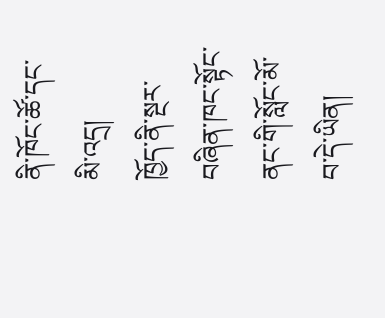ནི་ཁོང་ཚོ་དང་མི་འདྲ།
ཁྱོད་ནི་སྔར་བཞིན་ཁང་སྟོང་ནང་གི་སློང་མོ་བ་དེ་ཡིན།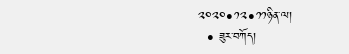༢༠༢༠•༡༢•༡༡ཉིན་ལ།
  • ཟུར་བཀོད།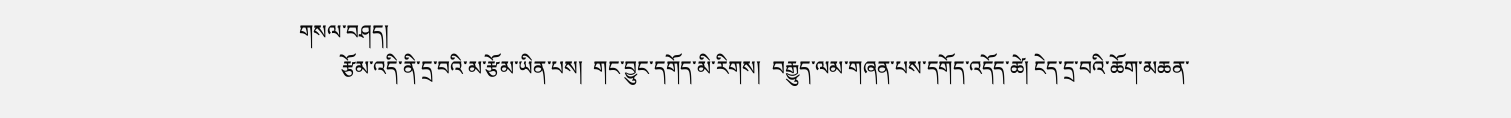གསལ་བཤད།
        རྩོམ་འདི་ནི་དྲ་བའི་མ་རྩོམ་ཡིན་པས།  གང་བྱུང་དགོད་མི་རིགས།  བརྒྱུད་ལམ་གཞན་པས་དགོད་འདོད་ཚེ། ངེད་དྲ་བའི་ཆོག་མཆན་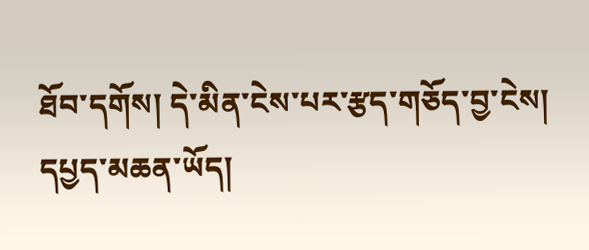ཐོབ་དགོས། དེ་མིན་ངེས་པར་རྩད་གཅོད་བྱ་ངེས།
དཔྱད་མཆན་ཡོད།